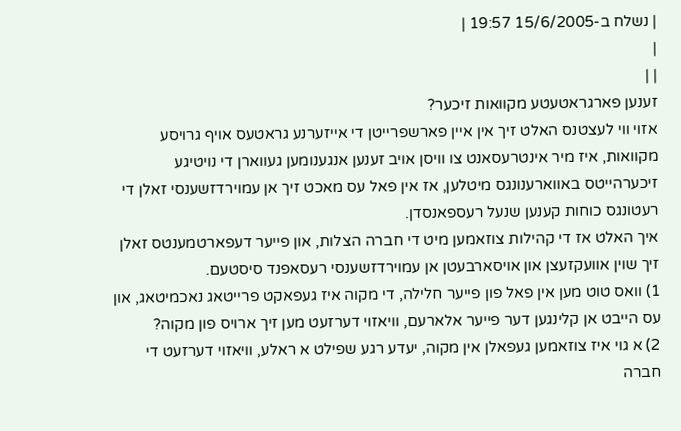| נשלח ב-15/6/2005 19:57 |
|
| |
זענען פארגראטעטע מקוואות זיכער?
אזוי ווי לעצטנס האלט זיך אין איין פארשפרייטן די אייזערנע גראטעס אויף גרויסע מקוואות, איז מיר אינטרעסאנט צו וויסן אויב זענען אנגענומען געווארן די נויטיגע זיכערהייטס באווארענונגס מיטלען, אז אין פאל עס מאכט זיך אן עמוירדזשענסי זאלן די רעטונגס כוחות קענען שנעל רעספאנסדן.
איך האלט אז די קהילות צוזאמען מיט די חברה הצלות, און פייער דעפארטמענטס זאלן זיך שוין אוועקזעצן און אויסארבעטן אן עמוירדזשענסי רעסאפנד סיסטעם.
1) וואס טוט מען אין פאל פון פייער חלילה, די מקוה איז געפאקט פרייטאג נאכמיטאג, און עס הייבט אן קלינגען דער פייער אלארעם, וויאזוי דערזעט מען זיך ארויס פון מקוה?
2) א גוי איז צוזאמען געפאלן אין מקוה, יעדע רגע שפילט א ראלע, וויאזוי דערזעט די חברה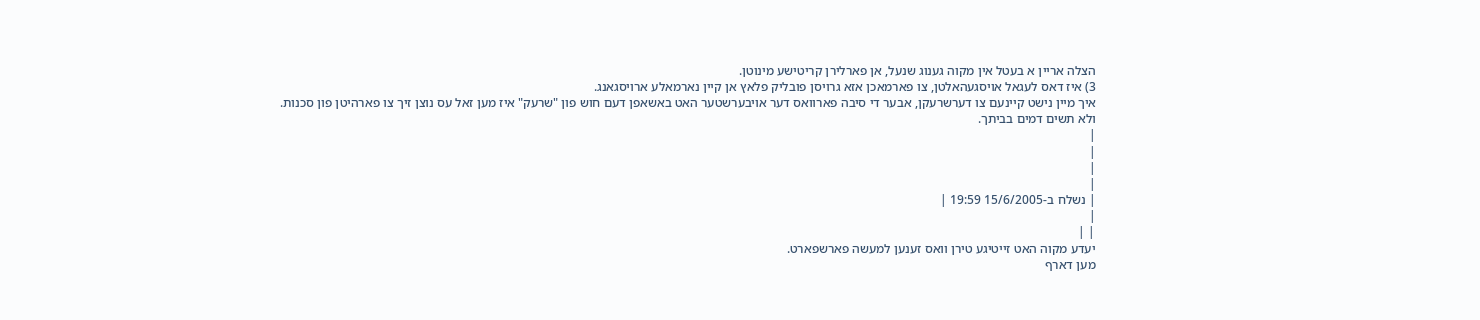הצלה אריין א בעטל אין מקוה גענוג שנעל, אן פארלירן קריטישע מינוטן.
3) איז דאס לעגאל אויסגעהאלטן, צו פארמאכן אזא גרויסן פובליק פלאץ אן קיין נארמאלע ארויסגאנג.
איך מיין נישט קיינעם צו דערשרעקן, אבער די סיבה פארוואס דער אויבערשטער האט באשאפן דעם חוש פון "שרעק" איז מען זאל עס נוצן זיך צו פארהיטן פון סכנות.
ולא תשים דמים בביתך.
|
|
|
|
| נשלח ב-15/6/2005 19:59 |
|
| |
יעדע מקוה האט זייטיגע טירן וואס זענען למעשה פארשפארט.
מען דארף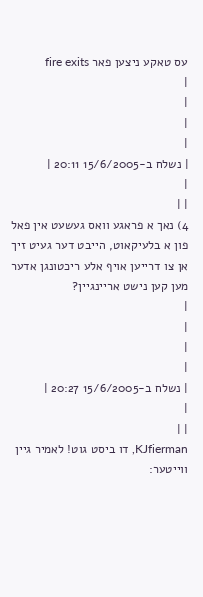עס טאקע ניצען פאר fire exits
|
|
|
|
| נשלח ב-15/6/2005 20:11 |
|
| |
4) נאך א פראגע וואס געשעט אין פאל פון א בלעיקאוט, הייבט דער געיט זיך אן צו דרייען אויף אלע ריכטונגן אדער מען קען נישט אריינגיין?
|
|
|
|
| נשלח ב-15/6/2005 20:27 |
|
| |
KJfierman, דו ביסט גוט! לאמיר גיין ווייטער: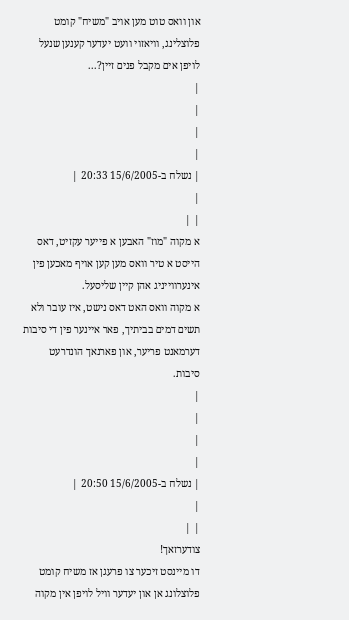און וואס טוט מען אויב "משיח" קומט פלוצלינג, וויאזוי וועט יעדער קענען שנעל לויפן אים מקבל פנים זיין?...
|
|
|
|
| נשלח ב-15/6/2005 20:33 |
|
| |
א מקוה "מוז" האבען א פייער עקזיט, דאס הייסט א טיר וואס מען קען אויף מאכען פין אינערווייניג אהן קיין שליסעל.
א מקוה וואס האט דאס נישט, איז עובר ולא תשים דמים בביתיך, פאר איינער פין די סיבות דערמאנט פריער, און פארנאך הונדרעט סיבות.
|
|
|
|
| נשלח ב-15/6/2005 20:50 |
|
| |
צודערזאך!
דו מיינסט זיכער צו פרעגן אז משיח קומט פלוצלונג אן און יעדער וויל לויפן אין מקוה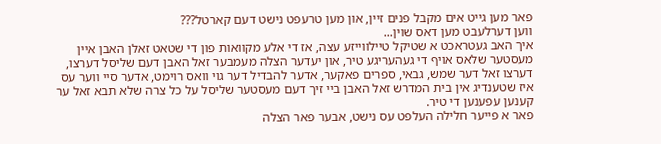פאר מען גייט אים מקבל פנים זיין, און מען טרעפט נישט דעם קארטל???
ווען דערלעבט מען דאס שוין...
איך האב געטראכט א שטיקל טיילווייזע עצה, אז די אלע מקוואות פון די שטאט זאלן האבן איין מעסטער שלאס אויף די געהעריגע טיר, און יעדער הצלה מעמבער זאל האבן דעם שליסל דערצו, דערצו זאל דער שמש, גבאי, ספרים פאקער, אדער להבדיל דער גוי וואס רוימט, אדער סיי ווער עס איז שטענדיג אין בית המדרש זאל האבן ביי זיך דעם מעסטער שליסל על כל צרה שלא תבא זאל ער קענען עפענען די טיר.
פאר א פייער חלילה העלפט עס נישט, אבער פאר הצלה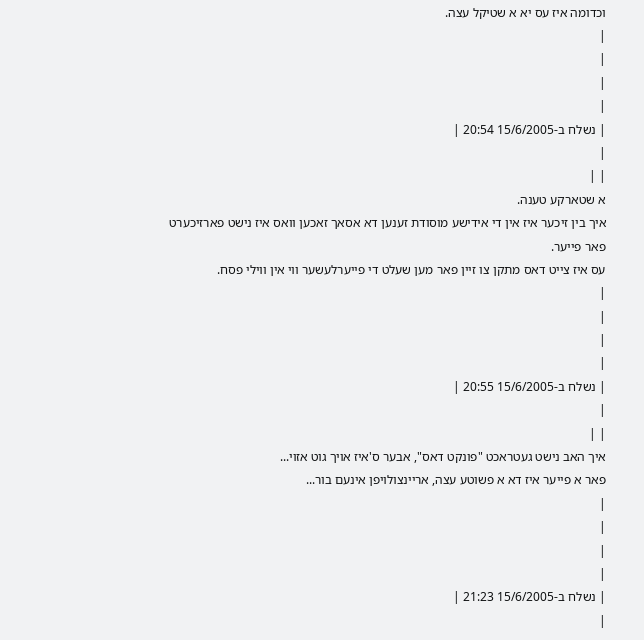וכדומה איז עס יא א שטיקל עצה.
|
|
|
|
| נשלח ב-15/6/2005 20:54 |
|
| |
א שטארקע טענה.
איך בין זיכער איז אין די אידישע מוסודת זענען דא אסאך זאכען וואס איז נישט פארזיכערט פאר פייער.
עס איז צייט דאס מתקן צו זיין פאר מען שעלט די פייערלעשער ווי אין ווילי פסח.
|
|
|
|
| נשלח ב-15/6/2005 20:55 |
|
| |
איך האב נישט געטראכט "פונקט דאס", אבער ס'איז אויך גוט אזוי...
פאר א פייער איז דא א פשוטע עצה, אריינצולויפן אינעם בור...
|
|
|
|
| נשלח ב-15/6/2005 21:23 |
|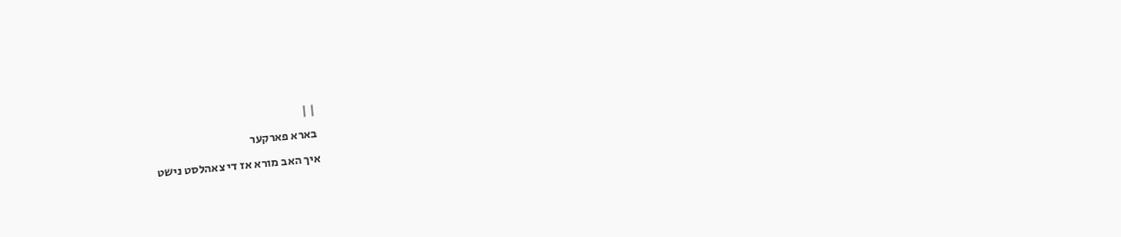| |
בארא פארקער
איך האב מורא אז די צאהלסט נישט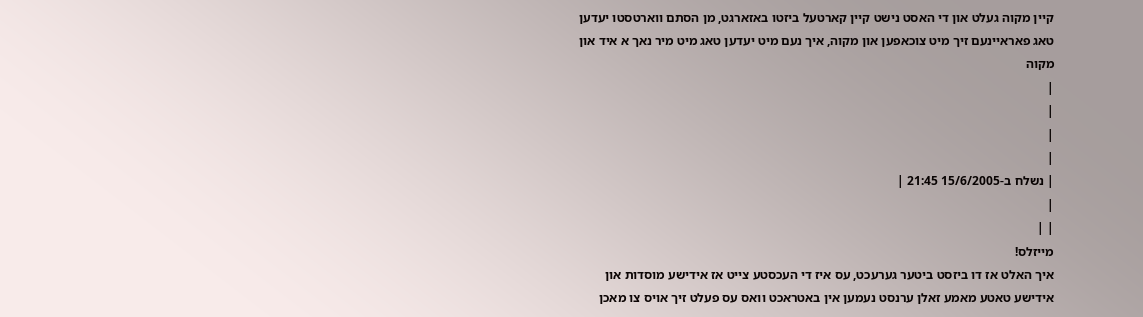קיין מקוה געלט און די האסט נישט קיין קארטעל ביזטו באזארגט, מן הסתם ווארטסטו יעדען טאג פאראיינעם זיך מיט צוכאפען און מקוה, איך נעם מיט יעדען טאג מיט מיר נאך א איד און מקוה
|
|
|
|
| נשלח ב-15/6/2005 21:45 |
|
| |
מייזלס!
איך האלט אז דו ביזסט ביטער גערעכט, עס איז די העכסטע צייט אז אידישע מוסדות און אידישע טאטע מאמע זאלן ערנסט נעמען אין באטראכט וואס עס פעלט זיך אויס צו מאכן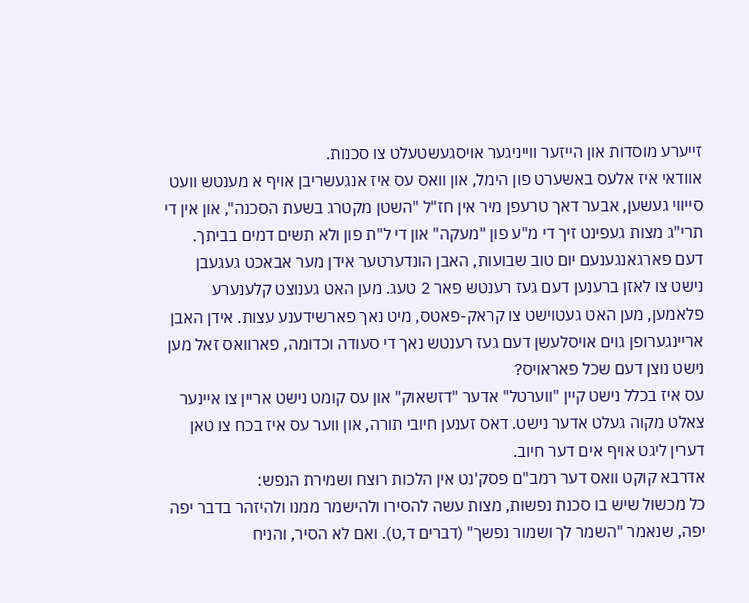זייערע מוסדות און הייזער ווייניגער אויסגעשטעלט צו סכנות.
אוודאי איז אלעס באשערט פון הימל, און וואס עס איז אנגעשריבן אויף א מענטש וועט סייווי געשען, אבער דאך טרעפן מיר אין חז"ל "השטן מקטרג בשעת הסכנה", און אין די תרי"ג מצות געפינט זיך די מ"ע פון "מעקה" און די ל"ת פון ולא תשים דמים בביתך.
דעם פארגאנגענעם יום טוב שבועות, האבן הונדערטער אידן מער אבאכט געגעבן נישט צו לאזן ברענען דעם געז רענטש פאר 2 טעג. מען האט גענוצט קלענערע פלאמען, מען האט געטוישט צו קראק-פאטס, מיט נאך פארשידענע עצות. אידן האבן אריינגערופן גוים אויסלעשן דעם געז רענטש נאך די סעודה וכדומה, פארוואס זאל מען נישט נוצן דעם שכל פאראויס?
עס איז בכלל נישט קיין "ווערטל" אדער "דזשאוק" און עס קומט נישט אריין צו איינער צאלט מקוה געלט אדער נישט. דאס זענען חיובי תורה, און ווער עס איז בכח צו טאן דערין ליגט אויף אים דער חיוב.
אדרבא קוקט וואס דער רמב"ם פסק'נט אין הלכות רוצח ושמירת הנפש:
כל מכשול שיש בו סכנת נפשות, מצות עשה להסירו ולהישמר ממנו ולהיזהר בדבר יפה יפה, שנאמר "השמר לך ושמור נפשך" (דברים ד,ט). ואם לא הסיר, והניח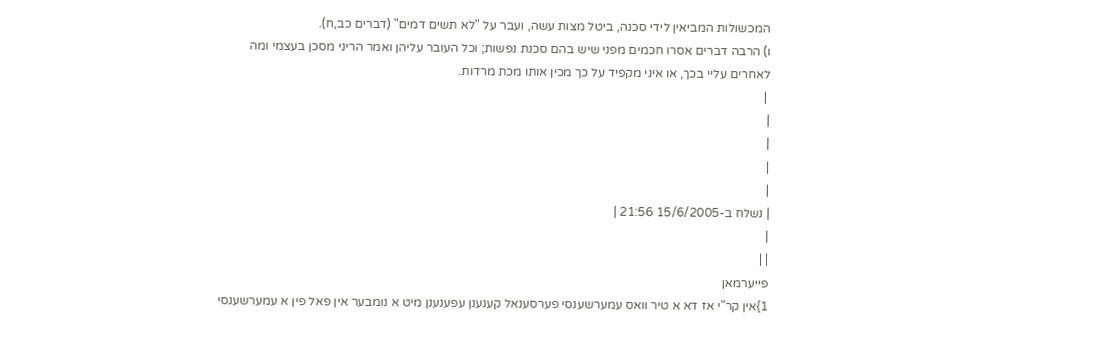המכשולות המביאין לידי סכנה, ביטל מצות עשה, ועבר על "לא תשים דמים" (דברים כב,ח).
ו) הרבה דברים אסרו חכמים מפני שיש בהם סכנת נפשות; וכל העובר עליהן ואמר הריני מסכן בעצמי ומה לאחרים עליי בכך, או איני מקפיד על כך מכין אותו מכת מרדות.
 |
|
|
|
|
| נשלח ב-15/6/2005 21:56 |
|
| |
פייערמאן
1}אין קר"י אז דא א טיר וואס עמערשענסי פערסענאל קענענן עפענענן מיט א נומבער אין פאל פין א עמערשענסי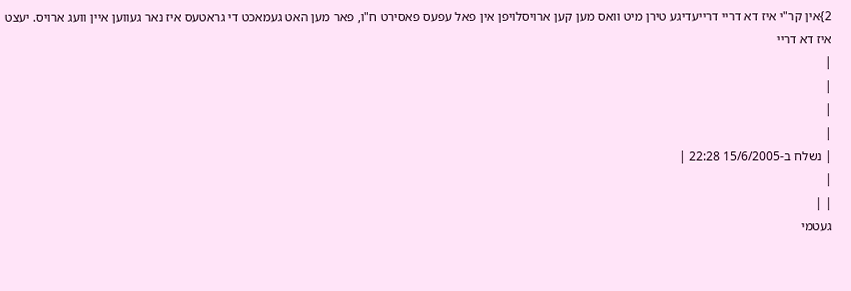2}אין קר"י איז דא דריי דרייעדיגע טירן מיט וואס מען קען ארויסלויפן אין פאל עפעס פאסירט ח"ו, פאר מען האט געמאכט די גראטעס איז נאר געווען איין וועג ארויס. יעצט איז דא דריי
|
|
|
|
| נשלח ב-15/6/2005 22:28 |
|
| |
געטמי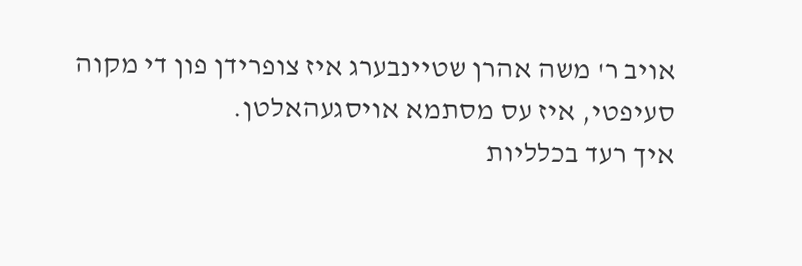אויב ר' משה אהרן שטיינבערג איז צופרידן פון די מקוה סעיפטי, איז עס מסתמא אויסגעהאלטן.
איך רעד בכלליות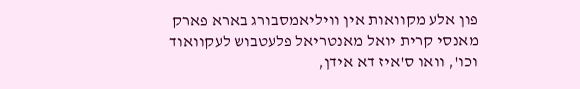פון אלע מקוואות אין וויליאמסבורג בארא פארק מאנסי קרית יואל מאנטריאל פלעטבוש לעקוואוד וכו', וואו ס'איז דא אידן,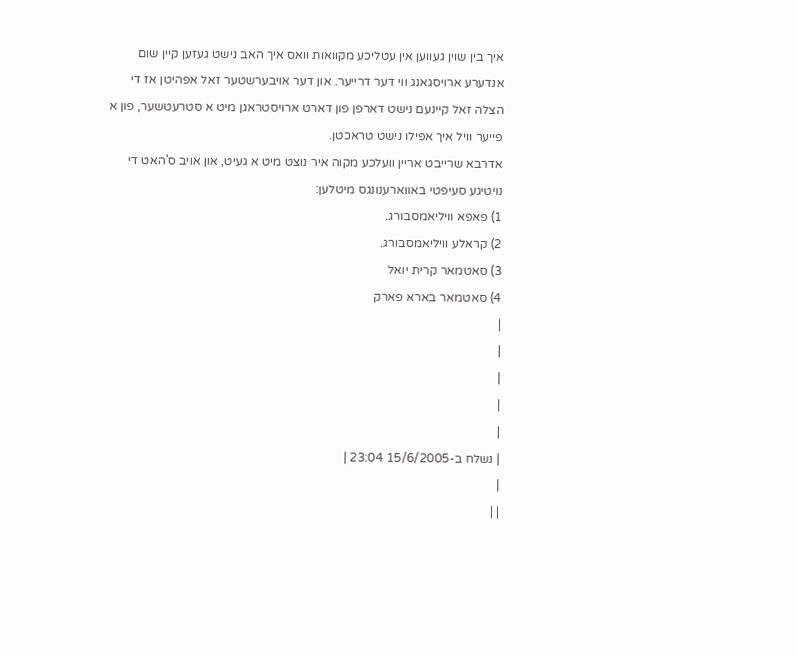איך בין שוין געווען אין עטליכע מקוואות וואס איך האב נישט געזען קיין שום אנדערע ארויסגאנג ווי דער דרייער. און דער אויבערשטער זאל אפהיטן אז די הצלה זאל קיינעם נישט דארפן פון דארט ארויסטראגן מיט א סטרעטשער, פון א פייער וויל איך אפילו נישט טראכטן.
אדרבא שרייבט אריין וועלכע מקוה איר נוצט מיט א געיט, און אויב ס'האט די נויטיגע סעיפטי באווארענונגס מיטלען:
1) פאפא וויליאמסבורג.
2) קראלע וויליאמסבורג.
3) סאטמאר קרית יואל
4) סאטמאר בארא פארק
|
|
|
|
|
| נשלח ב-15/6/2005 23:04 |
|
| |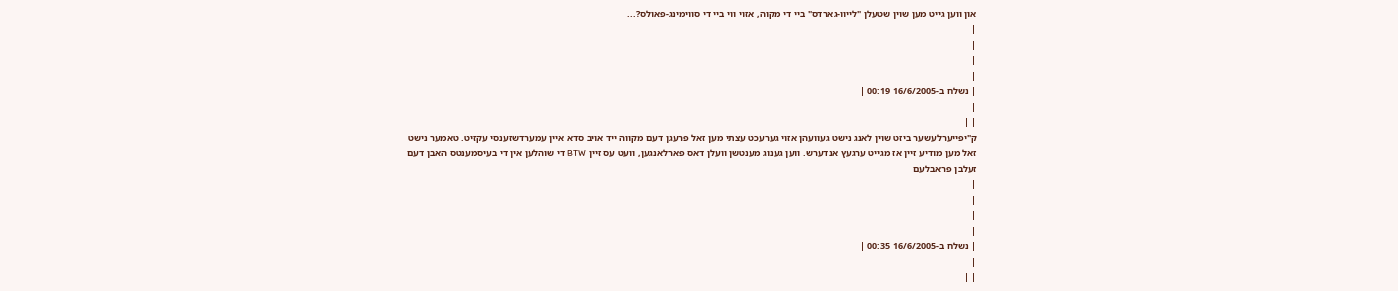און ווען גייט מען שוין שטעלן "לייוו-גארדס" ביי די מקוה, אזוי ווי ביי די סווימינג-פאולס?...
|
|
|
|
| נשלח ב-16/6/2005 00:19 |
|
| |
ק"יפייערלעשער ביזט שוין לאנג נישט געוועהן אזוי גערעכט עצתי מען זאל פרעגן דעם מקווה ייד אויב סדא איין עמערדשזענסי עקזיט. טאמער נישט זאל מען מודיע זיין אז מגייט ערגעץ אנדערש. ווען גענוג מענטשן וועלן דאס פארלאנגען, וועט עס זיין BTW די שוהלען אין די בעיסמענטס האבן דעם זעלבן פראבלעם
|
|
|
|
| נשלח ב-16/6/2005 00:35 |
|
| |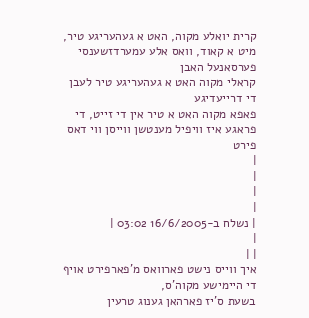קרית יואלע מקוה, האט א געהעריגע טיר, מיט א קאוד, וואס אלע עמערדזשענסי פערסאנעל האבן
קראלי מקוה האט א געהעריגע טיר לעבן די דרייעדיגע
פאפא מקוה האט א טיר אין די זייט, די פראגע איז וויפיל מענטשן ווייסן ווי דאס פירט
|
|
|
|
| נשלח ב-16/6/2005 03:02 |
|
| |
איך ווייס נישט פארוואס מ'פארפירט אויף די היימישע מקוה'ס,
בשעת ס'יז פארהאן גענוג טרעין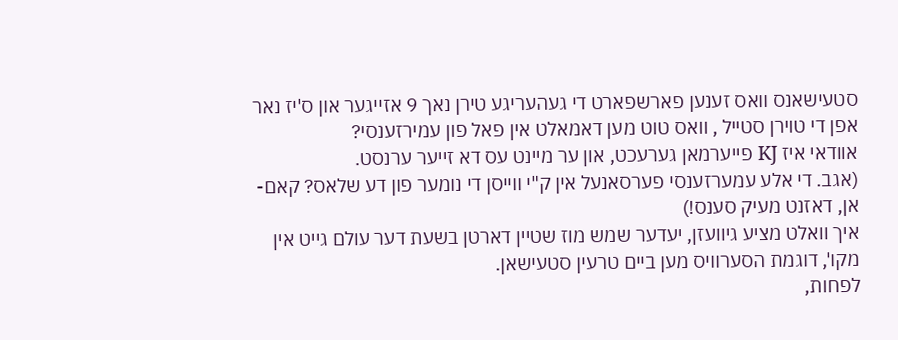סטעישאנס וואס זענען פארשפארט די געהעריגע טירן נאך 9 אזייגער און ס'יז נאר אפן די טוירן סטייל , וואס טוט מען דאמאלט אין פאל פון עמירזענסי?
אוודאי איז KJ פייערמאן גערעכט, און ער מיינט עס דא זייער ערנסט.
(אגב. די אלע עמערזענסי פערסאנעל אין ק"י ווייסן די נומער פון דע שלאס? קאם-אן, דאזנט מעיק סענס!)
איך וואלט מציע גיוועזן, יעדער שמש מוז שטיין דארטן בשעת דער עולם גייט אין מקו', דוגמת הסערוויס מען ביים טרעין סטעישאן.
לפחות,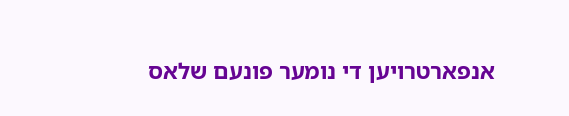אנפארטרויען די נומער פונעם שלאס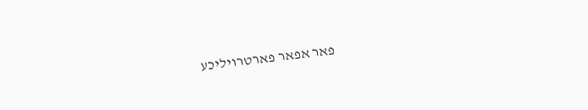פאר אפאר פארטרויליכע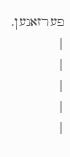פערזאנען.
|
|
|
|
|